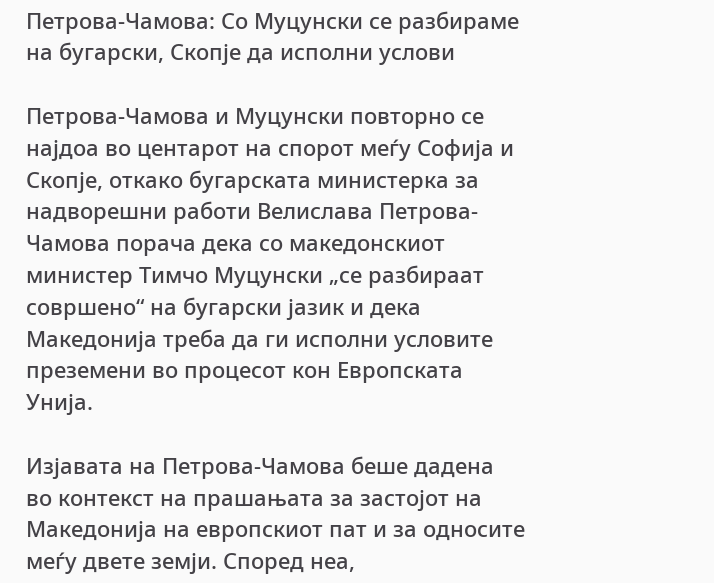Петрова-Чамова: Со Муцунски се разбираме на бугарски, Скопје да исполни услови

Петрова-Чамова и Муцунски повторно се најдоа во центарот на спорот меѓу Софија и Скопје, откако бугарската министерка за надворешни работи Велислава Петрова-Чамова порача дека со македонскиот министер Тимчо Муцунски „се разбираат совршено“ на бугарски јазик и дека Македонија треба да ги исполни условите преземени во процесот кон Европската Унија.

Изјавата на Петрова-Чамова беше дадена во контекст на прашањата за застојот на Македонија на европскиот пат и за односите меѓу двете земји. Според неа,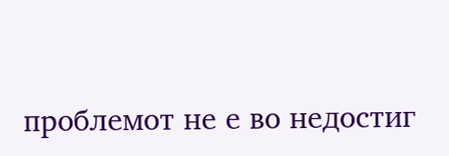проблемот не е во недостиг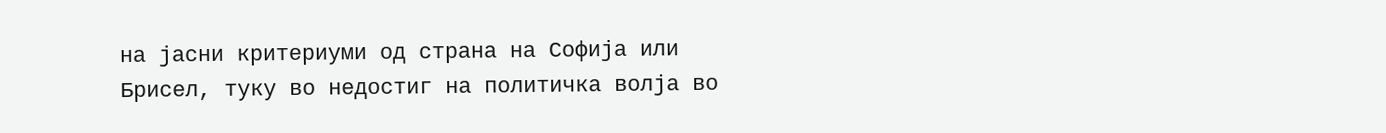на јасни критериуми од страна на Софија или Брисел, туку во недостиг на политичка волја во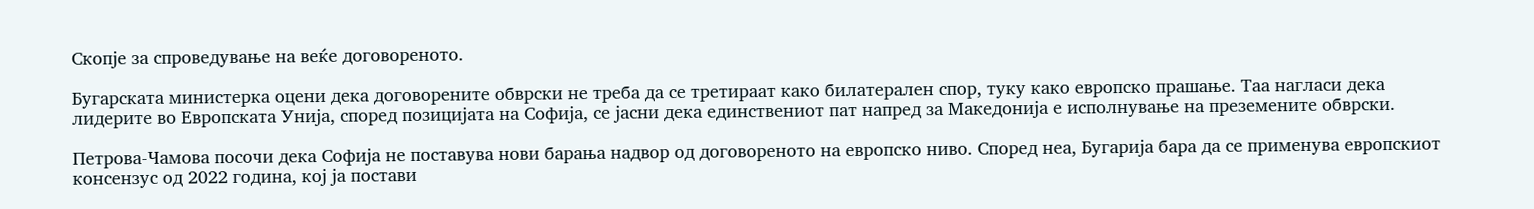Скопје за спроведување на веќе договореното.

Бугарската министерка оцени дека договорените обврски не треба да се третираат како билатерален спор, туку како европско прашање. Таа нагласи дека лидерите во Европската Унија, според позицијата на Софија, се јасни дека единствениот пат напред за Македонија е исполнување на преземените обврски.

Петрова-Чамова посочи дека Софија не поставува нови барања надвор од договореното на европско ниво. Според неа, Бугарија бара да се применува европскиот консензус од 2022 година, кој ја постави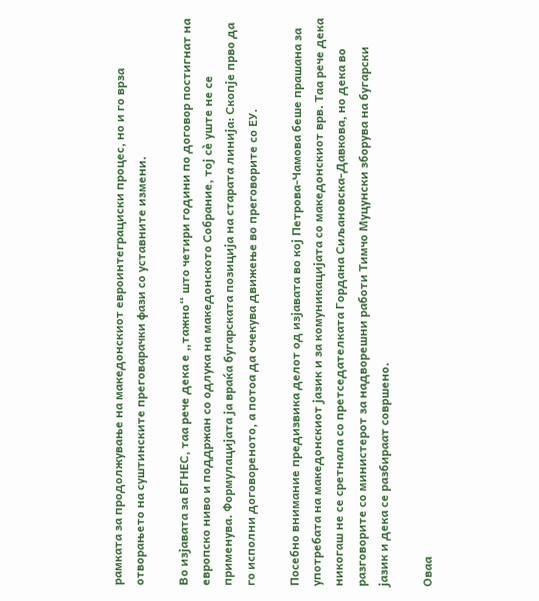рамката за продолжување на македонскиот евроинтеграциски процес, но и го врза отворањето на суштинските преговарачки фази со уставните измени.

Во изјавата за БГНЕС, таа рече дека е „тажно“ што четири години по договор постигнат на европско ниво и поддржан со одлука на македонското Собрание, тој сè уште не се применува. Формулацијата ја враќа бугарската позиција на старата линија: Скопје прво да го исполни договореното, а потоа да очекува движење во преговорите со ЕУ.

Посебно внимание предизвика делот од изјавата во кој Петрова-Чамова беше прашана за употребата на македонскиот јазик и за комуникацијата со македонскиот врв. Таа рече дека никогаш не се сретнала со претседателката Гордана Сиљановска-Давкова, но дека во разговорите со министерот за надворешни работи Тимчо Муцунски зборува на бугарски јазик и дека се разбираат совршено.

Оваа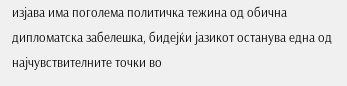изјава има поголема политичка тежина од обична дипломатска забелешка, бидејќи јазикот останува една од најчувствителните точки во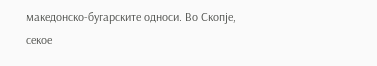македонско-бугарските односи. Во Скопје, секое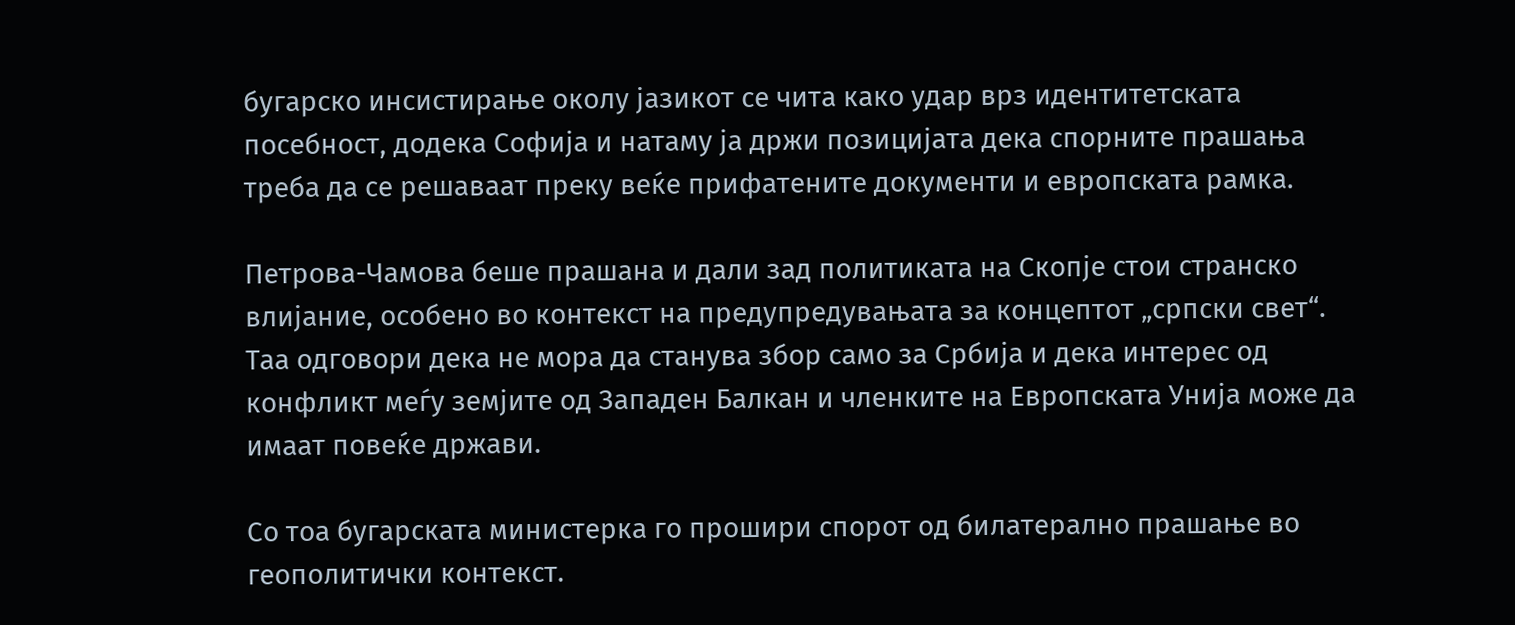бугарско инсистирање околу јазикот се чита како удар врз идентитетската посебност, додека Софија и натаму ја држи позицијата дека спорните прашања треба да се решаваат преку веќе прифатените документи и европската рамка.

Петрова-Чамова беше прашана и дали зад политиката на Скопје стои странско влијание, особено во контекст на предупредувањата за концептот „српски свет“. Таа одговори дека не мора да станува збор само за Србија и дека интерес од конфликт меѓу земјите од Западен Балкан и членките на Европската Унија може да имаат повеќе држави.

Со тоа бугарската министерка го прошири спорот од билатерално прашање во геополитички контекст.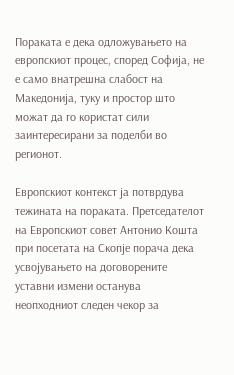Пораката е дека одложувањето на европскиот процес, според Софија, не е само внатрешна слабост на Македонија, туку и простор што можат да го користат сили заинтересирани за поделби во регионот.

Европскиот контекст ја потврдува тежината на пораката. Претседателот на Европскиот совет Антонио Кошта при посетата на Скопје порача дека усвојувањето на договорените уставни измени останува неопходниот следен чекор за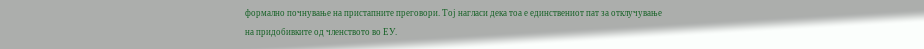формално почнување на пристапните преговори. Тој нагласи дека тоа е единствениот пат за отклучување на придобивките од членството во ЕУ.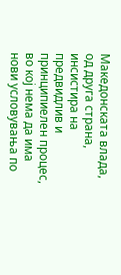Македонската влада, од друга страна, инсистира на предвидлив и принципиелен процес, во кој нема да има нови условувања по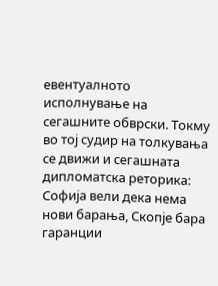евентуалното исполнување на сегашните обврски. Токму во тој судир на толкувања се движи и сегашната дипломатска реторика: Софија вели дека нема нови барања, Скопје бара гаранции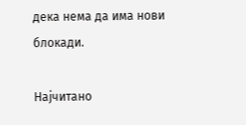дека нема да има нови блокади.

Најчитано